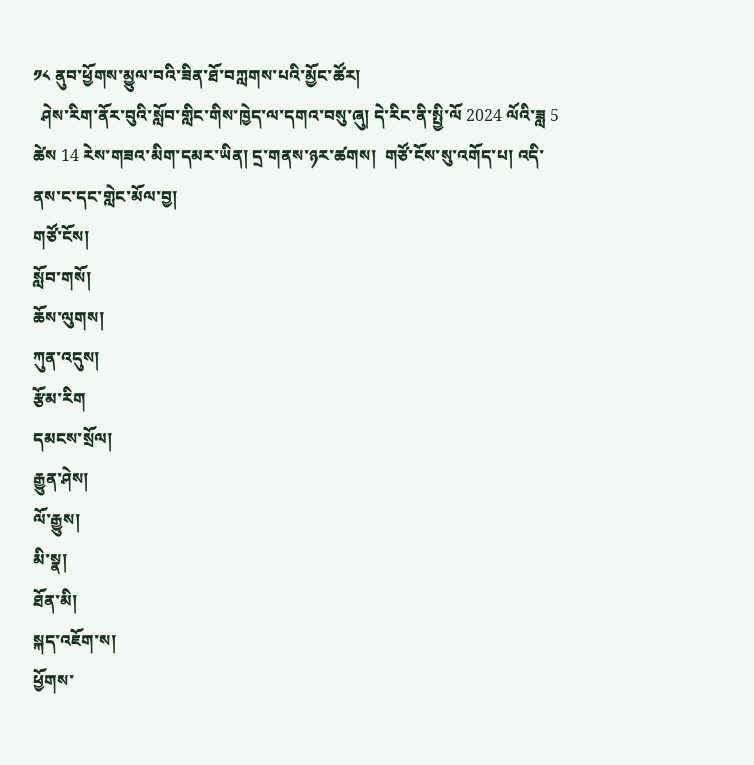༡༨ ནུབ་ཕྱོགས་མྱུལ་བའི་ཟིན་ཐོ་བཀླགས་པའི་མྱོང་ཚོར།
  ཤེས་རིག་ནོར་བུའི་སློབ་གླིང་གིས་ཁྱེད་ལ་དགའ་བསུ་ཞུ། དེ་རིང་ནི་སྤྱི་ལོ 2024 ལོའི་ཟླ 5 ཚེས 14 རེས་གཟའ་མིག་དམར་ཡིན། དྲ་གནས་ཉར་ཚགས།  གཙོ་ངོས་སུ་འགོད་པ། འདི་ནས་ང་དང་གླེང་མོལ་བྱ།
གཙོ་ངོས།
སློབ་གསོ།
ཆོས་ལུགས།
ཀུན་འདུས།
རྩོམ་རིག
དམངས་སྲོལ།
རྒྱུན་ཤེས།
ལོ་རྒྱུས།
མི་སྣ།
ཐོན་མི།
སྐད་འཇོག་ས།
ཕྱོགས་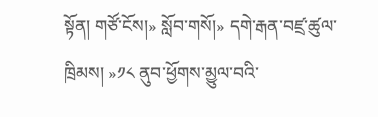སྟོན། གཙོ་ངོས།» སློབ་གསོ།» དགེ་རྒན་བཛྲ་ཚུལ་ཁྲིམས། »༡༨ ནུབ་ཕྱོགས་མྱུལ་བའི་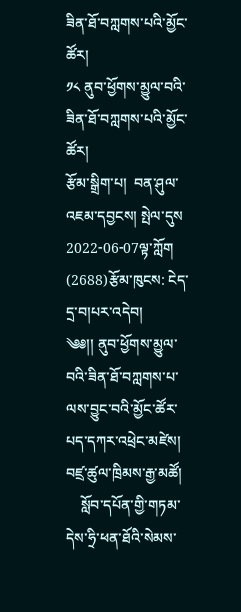ཟིན་ཐོ་བཀླགས་པའི་མྱོང་ཚོར།
༡༨ ནུབ་ཕྱོགས་མྱུལ་བའི་ཟིན་ཐོ་བཀླགས་པའི་མྱོང་ཚོར།
རྩོམ་སྒྲིག་པ།  བན་ཤུལ་འཇམ་དབྱངས། སྤེལ་དུས 2022-06-07ལྟ་ཀློག (2688)རྩོམ་ཁུངས: ངེད་དྲ་བ།པར་འདེབ།
༄༅།། ནུབ་ཕྱོགས་མྱུལ་བའི་ཟིན་ཐོ་བཀླགས་པ་ལས་བྱུང་བའི་མྱོང་ཚོར་པད་དཀར་འཕྲེང་མཛེས།
བཛྲ་ཚུལ་ཁྲིམས་རྒྱ་མཚོ།
    སློབ་དཔོན་གྱི་གཏམ་དེས་ཧྲི་ཕན་ཐོའི་སེམས་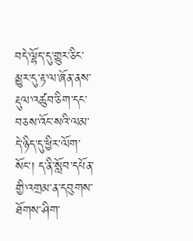བདེ་ལྷོད་དུ་གྱུར་ཅིང་མྱུར་དུ་རྟ་ལ་ཞོན་ནས་རྡུལ་འཚུབ་ཅིག་དང་བཅས་འོང་སའི་ལམ་དེ་ཉིད་དུ་ཕྱིར་ལོག་སོང་། ད་ནི་སློབ་དཔོན་གྱི་འགྲམ་ན་དབུགས་ཐོགས་ཤིག་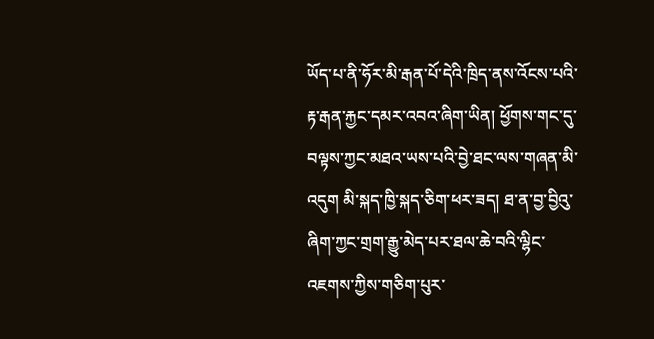ཡོད་པ་ནི་ཧོར་མི་རྒན་པོ་དེའི་ཁྲིད་ནས་འོངས་པའི་རྟ་རྒན་རྐྱང་དམར་འབའ་ཞིག་ཡིན། ཕྱོགས་གང་དུ་བལྟས་ཀྱང་མཐའ་ཡས་པའི་བྱེ་ཐང་ལས་གཞན་མི་འདུག མི་སྐད་ཁྱི་སྐད་ཅིག་ཕར་ཟད། ཐ་ན་བྱ་བྱིའུ་ཞིག་ཀྱང་གྲག་རྒྱུ་མེད་པར་ཐལ་ཆེ་བའི་ལྷིང་འཇགས་ཀྱིས་གཅིག་པུར་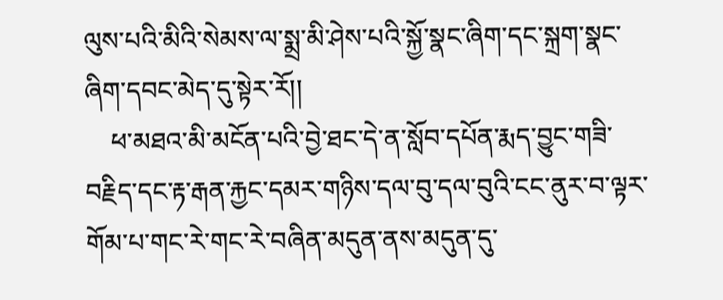ལུས་པའི་མིའི་སེམས་ལ་སྨྲ་མི་ཤེས་པའི་སྐྱོ་སྣང་ཞིག་དང་སྐྲག་སྣང་ཞིག་དབང་མེད་དུ་སྟེར་རོ།།
    ཕ་མཐའ་མི་མངོན་པའི་བྱེ་ཐང་དེ་ན་སློབ་དཔོན་རྨད་བྱུང་གཟི་བརྗིད་དང་རྟ་རྒན་རྐྱང་དམར་གཉིས་དལ་བུ་དལ་བུའི་ངང་ནུར་བ་ལྟར་གོམ་པ་གང་རེ་གང་རེ་བཞིན་མདུན་ནས་མདུན་དུ་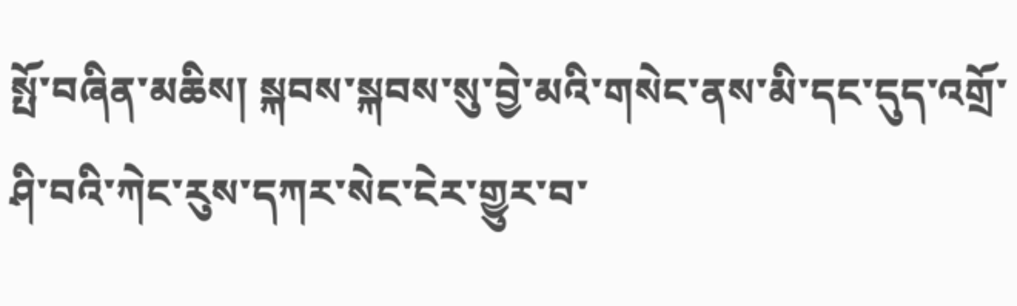སྤོ་བཞིན་མཆིས། སྐབས་སྐབས་སུ་བྱེ་མའི་གསེང་ནས་མི་དང་དུད་འགྲོ་ཤི་བའི་ཀེང་རུས་དཀར་སེང་ངེར་གྱུར་བ་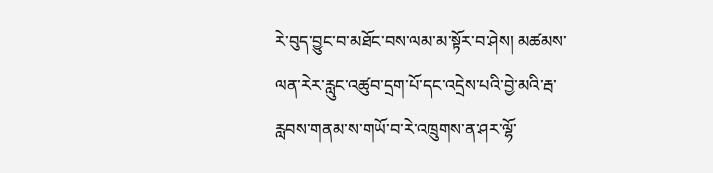རེ་བུད་བྱུང་བ་མཐོང་བས་ལམ་མ་སྟོར་བ་ཤེས། མཚམས་ལན་རེར་རླུང་འཚུབ་དྲག་པོ་དང་འདྲེས་པའི་བྱེ་མའི་རྦ་རླབས་གནམ་ས་གཡོ་བ་རེ་འཁྲུགས་ན་ཤར་ལྷོ་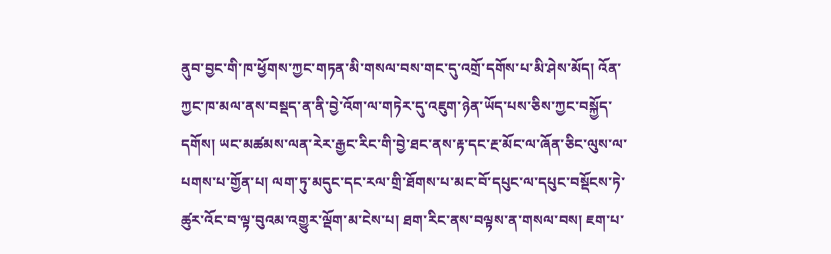ནུབ་བྱང་གི་ཁ་ཕྱོགས་ཀྱང་གཏན་མི་གསལ་བས་གང་དུ་འགྲོ་དགོས་པ་མི་ཤེས་མོད། འོན་ཀྱང་ཁ་མལ་ནས་བསྡད་ན་ནི་བྱེ་འོག་ལ་གཏེར་དུ་འཇུག་ཉེན་ཡོད་པས་ཅིས་ཀྱང་བསྐྱོད་དགོས། ཡང་མཚམས་ལན་རེར་རྒྱང་རིང་གི་བྱེ་ཐང་ནས་རྟ་དང་རྔ་མོང་ལ་ཞོན་ཅིང་ལུས་ལ་པགས་པ་གྱོན་པ། ལག་ཏུ་མདུང་དང་རལ་གྲི་ཐོགས་པ་མང་བོ་དཔུང་ལ་དཔུང་བསྡོངས་ཏེ་ཚུར་འོང་བ་ལྟ་བུའམ་འགྱུར་ལྡོག་མ་ངེས་པ། ཐག་རིང་ནས་བལྟས་ན་གསལ་བས། ཇག་པ་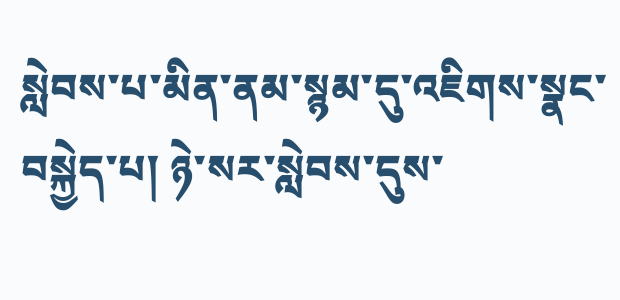སླེབས་པ་མིན་ནམ་སྙམ་དུ་འཇིགས་སྣང་བསྐྱེད་པ། ཉེ་སར་སླེབས་དུས་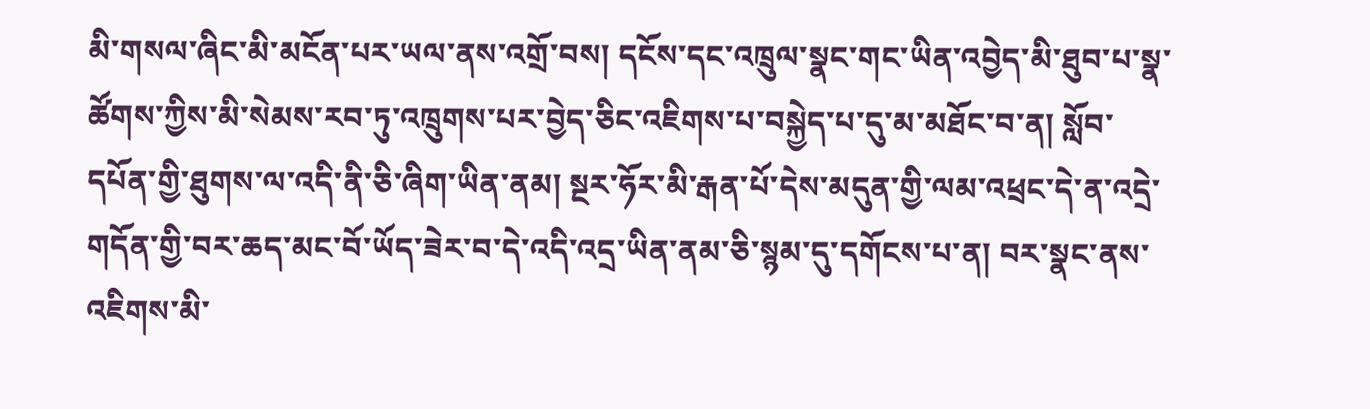མི་གསལ་ཞིང་མི་མངོན་པར་ཡལ་ནས་འགྲོ་བས། དངོས་དང་འཁྲུལ་སྣང་གང་ཡིན་འབྱེད་མི་ཐུབ་པ་སྣ་ཚོགས་ཀྱིས་མི་སེམས་རབ་ཏུ་འཁྲུགས་པར་བྱེད་ཅིང་འཇིགས་པ་བསྐྱེད་པ་དུ་མ་མཐོང་བ་ན། སློབ་དཔོན་གྱི་ཐུགས་ལ་འདི་ནི་ཅི་ཞིག་ཡིན་ནམ། སྔར་ཧོར་མི་རྒན་པོ་དེས་མདུན་གྱི་ལམ་འཕྲང་དེ་ན་འདྲེ་གདོན་གྱི་བར་ཆད་མང་བོ་ཡོད་ཟེར་བ་དེ་འདི་འདྲ་ཡིན་ནམ་ཅི་སྙམ་དུ་དགོངས་པ་ན། བར་སྣང་ནས་འཇིགས་མི་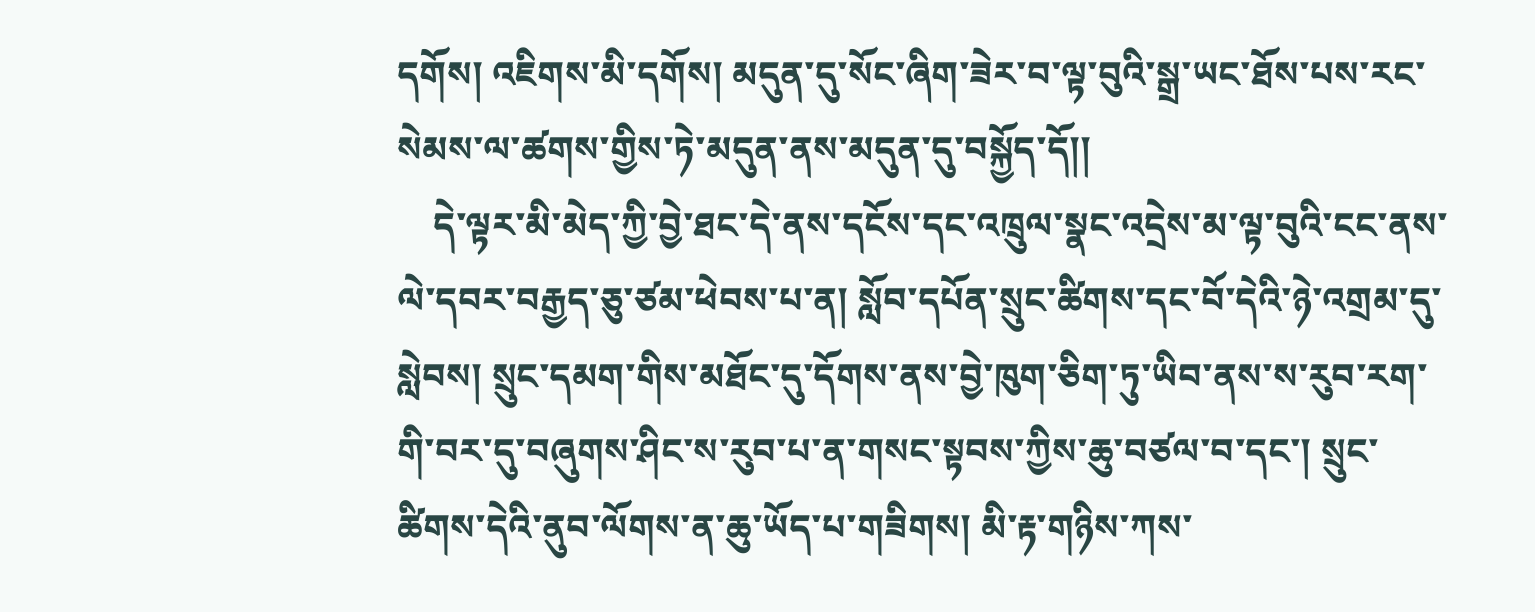དགོས། འཇིགས་མི་དགོས། མདུན་དུ་སོང་ཞིག་ཟེར་བ་ལྟ་བུའི་སྒྲ་ཡང་ཐོས་པས་རང་སེམས་ལ་ཚགས་གྱིས་ཏེ་མདུན་ནས་མདུན་དུ་བསྐྱོད་དོ།།
    དེ་ལྟར་མི་མེད་ཀྱི་བྱེ་ཐང་དེ་ནས་དངོས་དང་འཁྲུལ་སྣང་འདྲེས་མ་ལྟ་བུའི་ངང་ནས་ལེ་དབར་བརྒྱད་ཅུ་ཙམ་ཕེབས་པ་ན། སློབ་དཔོན་སྲུང་ཚིགས་དང་བོ་དེའི་ཉེ་འགྲམ་དུ་སླེབས། སྲུང་དམག་གིས་མཐོང་དུ་དོགས་ནས་བྱེ་ཁུག་ཅིག་ཏུ་ཡིབ་ནས་ས་རུབ་རག་གི་བར་དུ་བཞུགས་ཤིང་ས་རུབ་པ་ན་གསང་སྟབས་ཀྱིས་ཆུ་བཙལ་བ་དང་། སྲུང་ཚིགས་དེའི་ནུབ་ལོགས་ན་ཆུ་ཡོད་པ་གཟིགས། མི་རྟ་གཉིས་ཀས་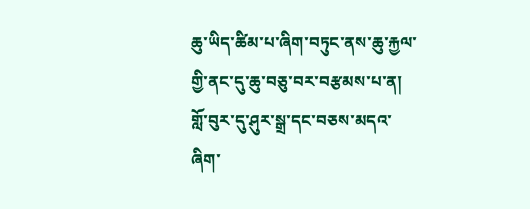ཆུ་ཡིད་ཚིམ་པ་ཞིག་བཏུང་ནས་ཆུ་རྐྱལ་གྱི་ནང་དུ་ཆུ་བཅུ་བར་བརྩམས་པ་ན། གློ་བུར་དུ་ཤུར་སྒྲ་དང་བཅས་མདའ་ཞིག་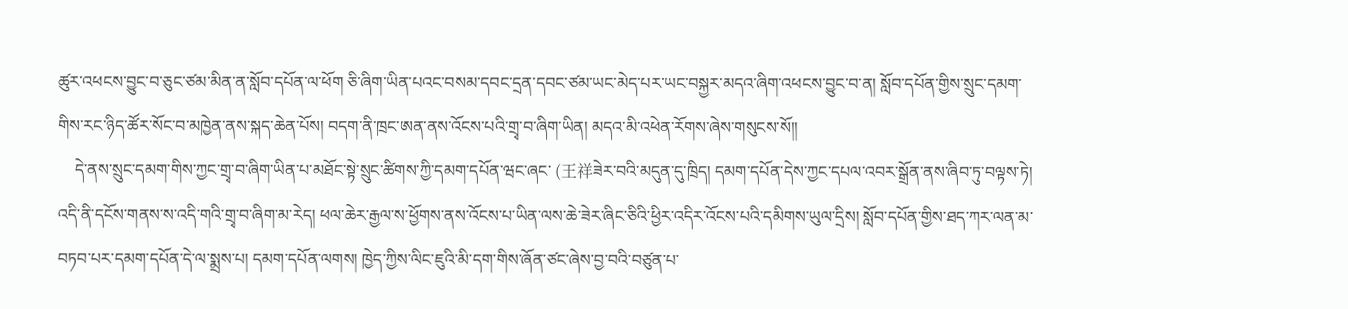ཚུར་འཕངས་བྱུང་བ་ཅུང་ཙམ་མིན་ན་སློབ་དཔོན་ལ་ཕོག ཅི་ཞིག་ཡིན་པའང་བསམ་དབང་དྲན་དབང་ཙམ་ཡང་མེད་པར་ཡང་བསྐྱར་མདའ་ཞིག་འཕངས་བྱུང་བ་ན། སློབ་དཔོན་གྱིས་སྲུང་དམག་གིས་རང་ཉིད་ཚོར་སོང་བ་མཁྱེན་ནས་སྐད་ཆེན་པོས། བདག་ནི་ཁྲང་ཨན་ནས་འོངས་པའི་གྲྭ་བ་ཞིག་ཡིན། མདའ་མི་འཕེན་རོགས་ཞེས་གསུངས་སོ།།
    དེ་ནས་སྲུང་དམག་གིས་ཀྱང་གྲྭ་བ་ཞིག་ཡིན་པ་མཐོང་སྟེ་སྲུང་ཚིགས་ཀྱི་དམག་དཔོན་ཝང་ཞང་ (王祥ཟེར་བའི་མདུན་དུ་ཁྲིད། དམག་དཔོན་དེས་ཀྱང་དཔལ་འབར་སྒྲོན་ནས་ཞིབ་ཏུ་བལྟས་ཏེ། འདི་ནི་དངོས་གནས་ས་འདི་གའི་གྲྭ་བ་ཞིག་མ་རེད། ཕལ་ཆེར་རྒྱལ་ས་ཕྱོགས་ནས་འོངས་པ་ཡིན་ལས་ཆེ་ཟེར་ཞིང་ཅིའི་ཕྱིར་འདིར་འོངས་པའི་དམིགས་ཡུལ་དྲིས། སློབ་དཔོན་གྱིས་ཐད་ཀར་ལན་མ་བཏབ་པར་དམག་དཔོན་དེ་ལ་སྨྲས་པ། དམག་དཔོན་ལགས། ཁྱེད་ཀྱིས་ལིང་ཇུའི་མི་དག་གིས་ཞོན་ཙང་ཞེས་བྱ་བའི་བཙུན་པ་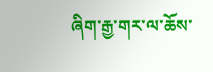ཞིག་རྒྱ་གར་ལ་ཆོས་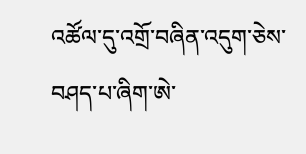འཚོལ་དུ་འགྲོ་བཞིན་འདུག་ཅེས་བཤད་པ་ཞིག་ཨེ་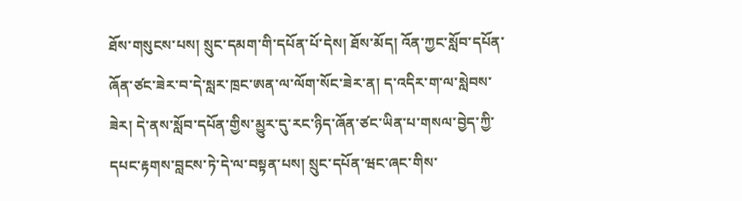ཐོས་གསུངས་པས། སྲུང་དམག་གི་དཔོན་པོ་དེས། ཐོས་མོད། འོན་ཀྱང་སློབ་དཔོན་ཞོན་ཙང་ཟེར་བ་དེ་སླར་ཁྲང་ཨན་ལ་ལོག་སོང་ཟེར་ན། ད་འདིར་ག་ལ་སླེབས་ཟེར། དེ་ནས་སློབ་དཔོན་གྱིས་མྱུར་དུ་རང་ཉིད་ཞོན་ཙང་ཡིན་པ་གསལ་བྱེད་ཀྱི་དཔང་རྟགས་བླངས་ཏེ་དེ་ལ་བསྟན་པས། སྲུང་དཔོན་ཝང་ཞང་གིས་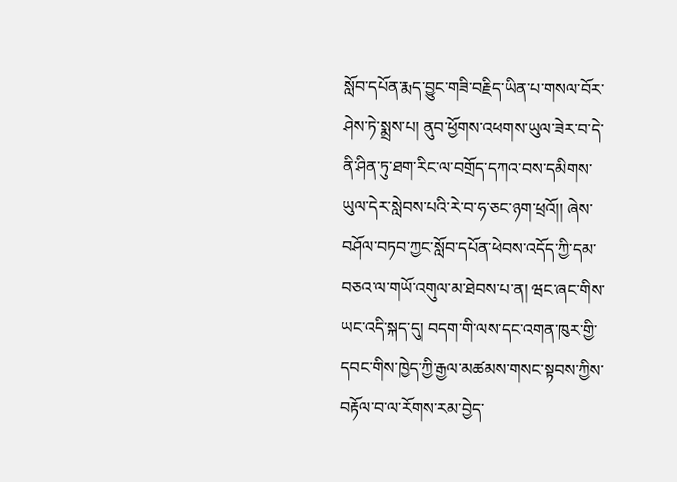སློབ་དཔོན་རྨད་བྱུང་གཟི་བརྗིད་ཡིན་པ་གསལ་བོར་ཤེས་ཏེ་སྨྲས་པ། ནུབ་ཕྱོགས་འཕགས་ཡུལ་ཟེར་བ་དེ་ནི་ཤིན་ཏུ་ཐག་རིང་ལ་བགྲོད་དཀའ་བས་དམིགས་ཡུལ་དེར་སླེབས་པའི་རེ་བ་ཧ་ཅང་ཉག་ཕྲའོ།། ཞེས་བཤོལ་བཏབ་ཀྱང་སློབ་དཔོན་ཕེབས་འདོད་ཀྱི་དམ་བཅའ་ལ་གཡོ་འགུལ་མ་ཐེབས་པ་ན། ཝང་ཞང་གིས་ཡང་འདི་སྐད་དུ། བདག་གི་ལས་དང་འགན་ཁུར་གྱི་དབང་གིས་ཁྱེད་ཀྱི་རྒྱལ་མཚམས་གསང་སྟབས་ཀྱིས་བརྟོལ་བ་ལ་རོགས་རམ་བྱེད་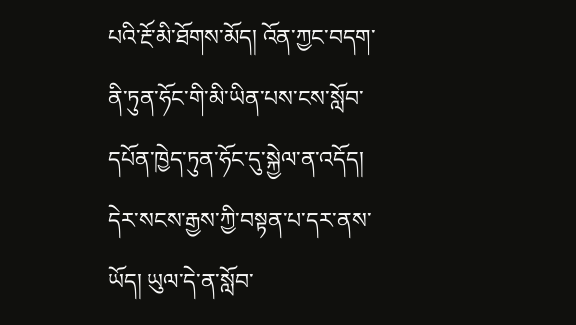པའི་རྔོ་མི་ཐོགས་མོད། འོན་ཀྱང་བདག་ནི་ཏུན་ཧོང་གི་མི་ཡིན་པས་ངས་སློབ་དཔོན་ཁྱེད་ཏུན་ཧོང་དུ་སྐྱེལ་ན་འདོད། དེར་སངས་རྒྱས་ཀྱི་བསྟན་པ་དར་ནས་ཡོད། ཡུལ་དེ་ན་སློབ་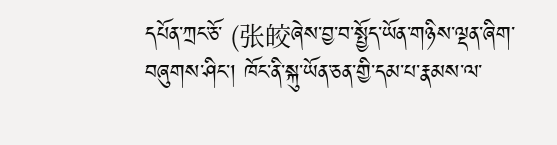དཔོན་ཀྲང་ཅོ་ (张皎ཞེས་བྱ་བ་སྤྱོད་ཡོན་གཉིས་ལྡན་ཞིག་བཞུགས་ཤིང་། ཁོང་ནི་སྐུ་ཡོན་ཅན་གྱི་དམ་པ་རྣམས་ལ་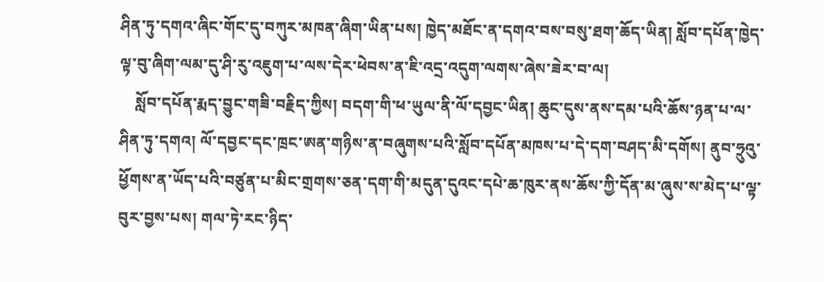ཤིན་ཏུ་དགའ་ཞིང་གོང་དུ་བཀུར་མཁན་ཞིག་ཡིན་པས། ཁྱེད་མཐོང་ན་དགའ་བས་བསུ་ཐག་ཆོད་ཡིན། སློབ་དཔོན་ཁྱེད་ལྟ་བུ་ཞིག་ལམ་དུ་ཤི་རུ་འཇུག་པ་ལས་དེར་ཕེབས་ན་ཇི་འདྲ་འདུག་ལགས་ཞེས་ཟེར་བ་ལ།
    སློབ་དཔོན་རྨད་བྱུང་གཟི་བརྗིད་ཀྱིས། བདག་གི་ཕ་ཡུལ་ནི་ལོ་དབྱང་ཡིན། ཆུང་དུས་ནས་དམ་པའི་ཆོས་ཉན་པ་ལ་ཤིན་ཏུ་དགའ། ལོ་དབྱང་དང་ཁྲང་ཨན་གཉིས་ན་བཞུགས་པའི་སློབ་དཔོན་མཁས་པ་དེ་དག་བཤད་མི་དགོས། ནུབ་ཧྲུའུ་ཕྱོགས་ན་ཡོད་པའི་བཙུན་པ་མིང་གྲགས་ཅན་དག་གི་མདུན་དུའང་དཔེ་ཆ་ཁུར་ནས་ཆོས་ཀྱི་དོན་མ་ཞུས་ས་མེད་པ་ལྟ་བུར་བྱས་པས། གལ་ཏེ་རང་ཉིད་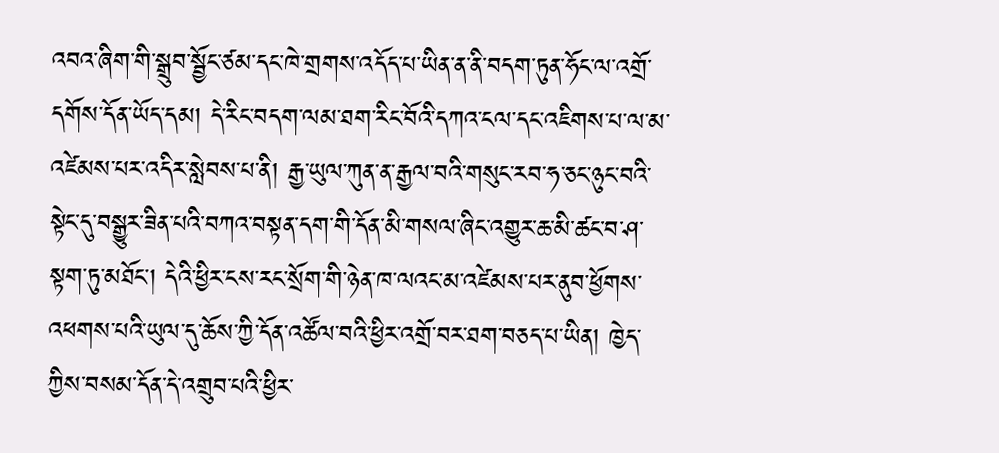འབའ་ཞིག་གི་སྒྲུབ་སྦྱོང་ཙམ་དང་ཁེ་གྲགས་འདོད་པ་ཡིན་ན་ནི་བདག་ཏུན་ཧོང་ལ་འགྲོ་དགོས་དོན་ཡོད་དམ། དེ་རིང་བདག་ལམ་ཐག་རིང་བོའི་དཀའ་ངལ་དང་འཇིགས་པ་ལ་མ་འཛེམས་པར་འདིར་སླེབས་པ་ནི། རྒྱ་ཡུལ་ཀུན་ན་རྒྱལ་བའི་གསུང་རབ་ཧ་ཅང་ཉུང་བའི་སྟེང་དུ་བསྒྱུར་ཟིན་པའི་བཀའ་བསྟན་དག་གི་དོན་མི་གསལ་ཞིང་འགྱུར་ཆ་མི་ཚང་བ་ཤ་སྟག་ཏུ་མཐོང་། དེའི་ཕྱིར་ངས་རང་སྲོག་གི་ཉེན་ཁ་ལའང་མ་འཛེམས་པར་ནུབ་ཕྱོགས་འཕགས་པའི་ཡུལ་དུ་ཆོས་ཀྱི་དོན་འཚོལ་བའི་ཕྱིར་འགྲོ་བར་ཐག་བཅད་པ་ཡིན། ཁྱེད་ཀྱིས་བསམ་དོན་དེ་འགྲུབ་པའི་ཕྱིར་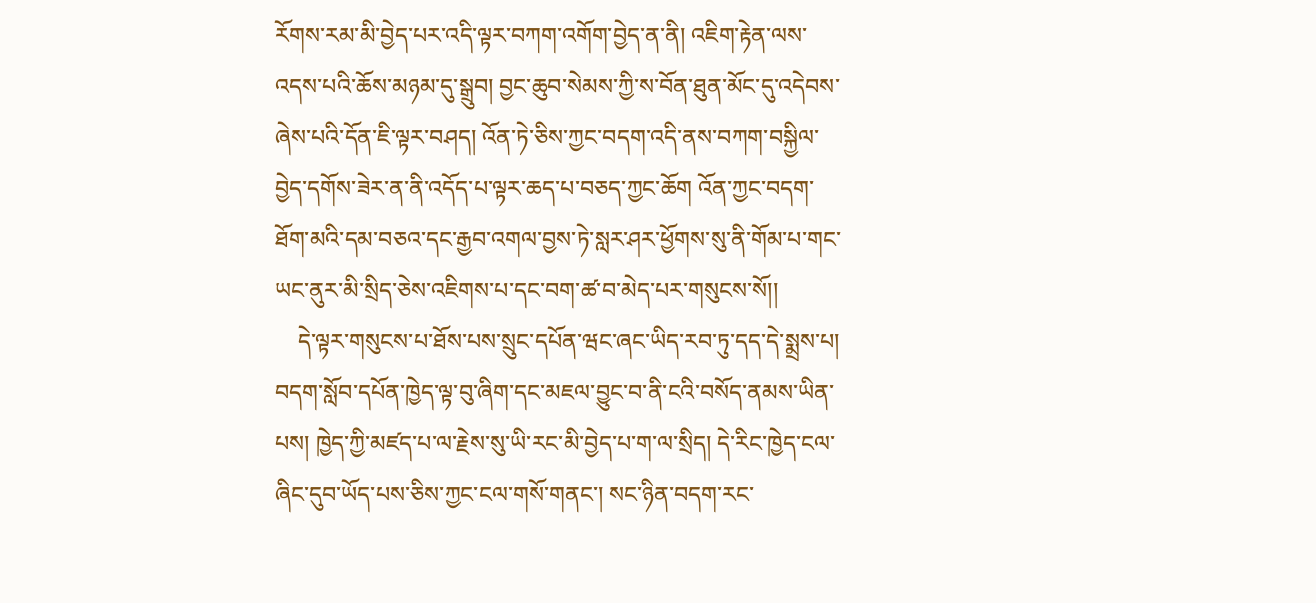རོགས་རམ་མི་བྱེད་པར་འདི་ལྟར་བཀག་འགོག་བྱེད་ན་ནི། འཇིག་རྟེན་ལས་འདས་པའི་ཆོས་མཉམ་དུ་སྒྲུབ། བྱང་ཆུབ་སེམས་ཀྱི་ས་བོན་ཐུན་མོང་དུ་འདེབས་ཞེས་པའི་དོན་ཇི་ལྟར་བཤད། འོན་ཏེ་ཅིས་ཀྱང་བདག་འདི་ནས་བཀག་བསྐྱིལ་བྱེད་དགོས་ཟེར་ན་ནི་འདོད་པ་ལྟར་ཆད་པ་བཅད་ཀྱང་ཆོག འོན་ཀྱང་བདག་ཐོག་མའི་དམ་བཅའ་དང་རྒྱབ་འགལ་བྱས་ཏེ་སླར་ཤར་ཕྱོགས་སུ་ནི་གོམ་པ་གང་ཡང་ནུར་མི་སྲིད་ཅེས་འཇིགས་པ་དང་བག་ཚ་བ་མེད་པར་གསུངས་སོ།།
    དེ་ལྟར་གསུངས་པ་ཐོས་པས་སྲུང་དཔོན་ཝང་ཞང་ཡིད་རབ་ཏུ་དད་དེ་སྨྲས་པ། བདག་སློབ་དཔོན་ཁྱེད་ལྟ་བུ་ཞིག་དང་མཇལ་བྱུང་བ་ནི་ངའི་བསོད་ནམས་ཡིན་པས། ཁྱེད་ཀྱི་མཛད་པ་ལ་རྗེས་སུ་ཡི་རང་མི་བྱེད་པ་ག་ལ་སྲིད། དེ་རིང་ཁྱེད་ངལ་ཞིང་དུབ་ཡོད་པས་ཅིས་ཀྱང་ངལ་གསོ་གནང་། སང་ཉིན་བདག་རང་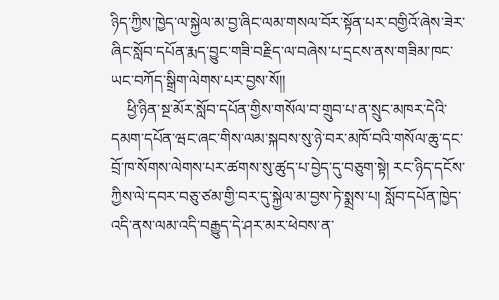ཉིད་ཀྱིས་ཁྱེད་ལ་སྐྱེལ་མ་བྱ་ཞིང་ལམ་གསལ་བོར་སྟོན་པར་བགྱིའོ་ཞེས་ཟེར་ཞིང་སློབ་དཔོན་རྨད་བྱུང་གཟི་བརྗིད་ལ་བཞེས་པ་དྲངས་ནས་གཟིམ་ཁང་ཡང་བཀོད་སྒྲིག་ལེགས་པར་བྱས་སོ།།
    ཕྱི་ཉིན་སྔ་མོར་སློབ་དཔོན་གྱིས་གསོལ་བ་གྲུབ་པ་ན་སྲུང་མཁར་དེའི་དམག་དཔོན་ཝང་ཞང་གིས་ལམ་སྐབས་སུ་ཉེ་བར་མཁོ་བའི་གསོལ་ཆུ་དང་བྲོ་ཁ་སོགས་ལེགས་པར་ཚགས་སུ་ཚུད་པ་བྱེད་དུ་བཅུག་སྟེ། རང་ཉིད་དངོས་ཀྱིས་ལེ་དབར་བཅུ་ཙམ་གྱི་བར་དུ་སྐྱེལ་མ་བྱས་ཏེ་སྨྲས་པ། སློབ་དཔོན་ཁྱེད་འདི་ནས་ལམ་འདི་བརྒྱུད་དེ་ཤར་མར་ཕེབས་ན་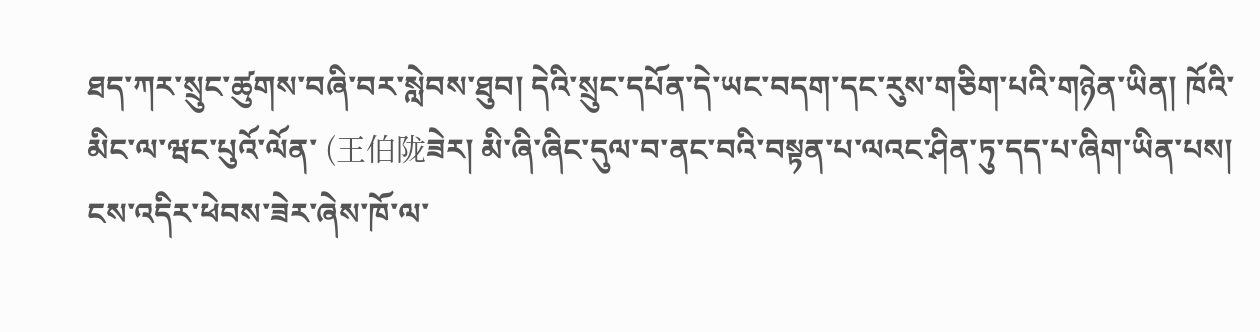ཐད་ཀར་སྲུང་ཚུགས་བཞི་བར་སླེབས་ཐུབ། དེའི་སྲུང་དཔོན་དེ་ཡང་བདག་དང་རུས་གཅིག་པའི་གཉེན་ཡིན། ཁོའི་མིང་ལ་ཝང་པུའོ་ལོན་ (王伯陇ཟེར། མི་ཞི་ཞིང་དུལ་བ་ནང་བའི་བསྟན་པ་ལའང་ཤིན་ཏུ་དད་པ་ཞིག་ཡིན་པས། ངས་འདིར་ཕེབས་ཟེར་ཞེས་ཁོ་ལ་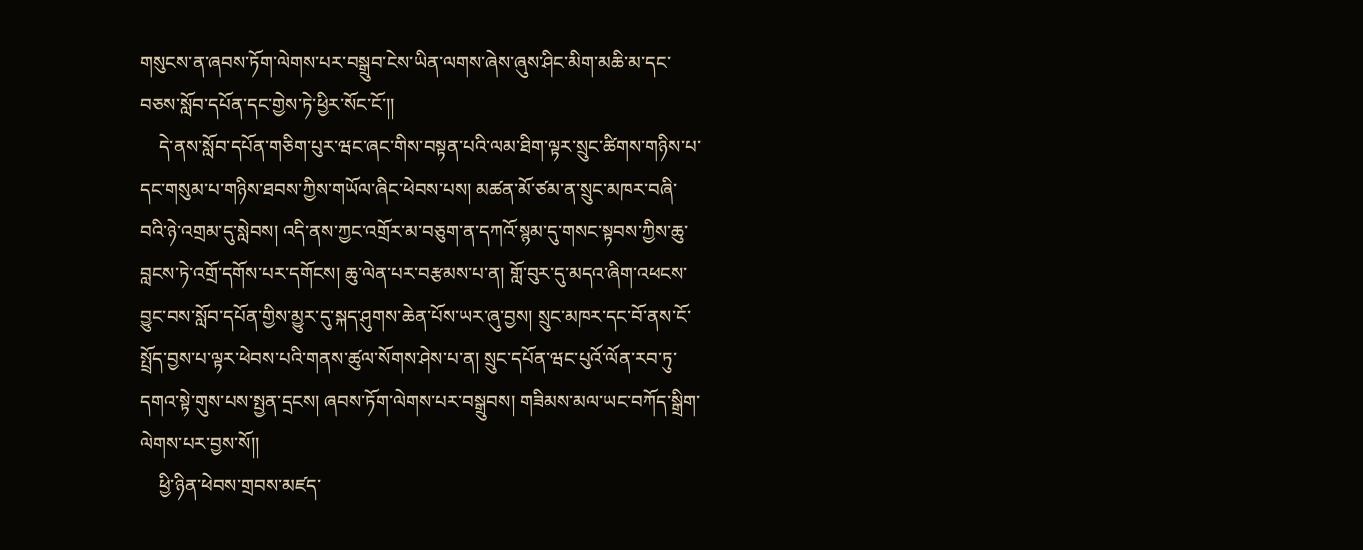གསུངས་ན་ཞབས་ཏོག་ལེགས་པར་བསྒྲུབ་ངེས་ཡིན་ལགས་ཞེས་ཞུས་ཤིང་མིག་མཆི་མ་དང་བཅས་སློབ་དཔོན་དང་གྱེས་ཏེ་ཕྱིར་སོང་ངོ་།།
    དེ་ནས་སློབ་དཔོན་གཅིག་པུར་ཝང་ཞང་གིས་བསྟན་པའི་ལམ་ཐིག་ལྟར་སྲུང་ཚིགས་གཉིས་པ་དང་གསུམ་པ་གཉིས་ཐབས་ཀྱིས་གཡོལ་ཞིང་ཕེབས་པས། མཚན་མོ་ཙམ་ན་སྲུང་མཁར་བཞི་བའི་ཉེ་འགྲམ་དུ་སླེབས། འདི་ནས་ཀྱང་འགྲོར་མ་བཅུག་ན་དཀའོ་སྙམ་དུ་གསང་སྟབས་ཀྱིས་ཆུ་བླངས་ཏེ་འགྲོ་དགོས་པར་དགོངས། ཆུ་ལེན་པར་བརྩམས་པ་ན། གློ་བུར་དུ་མདའ་ཞིག་འཕངས་བྱུང་བས་སློབ་དཔོན་གྱིས་མྱུར་དུ་སྐད་ཤུགས་ཆེན་པོས་ཡར་ཞུ་བྱས། སྲུང་མཁར་དང་བོ་ནས་ངོ་སྤྲོད་བྱས་པ་ལྟར་ཕེབས་པའི་གནས་ཚུལ་སོགས་ཤེས་པ་ན། སྲུང་དཔོན་ཝང་པུའོ་ལོན་རབ་ཏུ་དགའ་སྟེ་གུས་པས་སྤྱན་དྲངས། ཞབས་ཏོག་ལེགས་པར་བསྒྲུབས། གཟིམས་མལ་ཡང་བཀོད་སྒྲིག་ལེགས་པར་བྱས་སོ།།
    ཕྱི་ཉིན་ཕེབས་གྲབས་མཛད་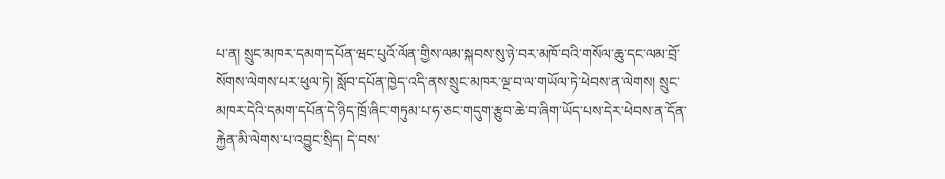པ་ན། སྲུང་མཁར་དམག་དཔོན་ཝང་པུའོ་ལོན་གྱིས་ལམ་སྐབས་སུ་ཉེ་བར་མཁོ་བའི་གསོལ་ཆུ་དང་ལམ་བྲོ་སོགས་ལེགས་པར་ཕུལ་ཏེ། སློབ་དཔོན་ཁྱེད་འདི་ནས་སྲུང་མཁར་ལྔ་བ་ལ་གཡོལ་ཏེ་ཕེབས་ན་ལེགས། སྲུང་མཁར་དེའི་དམག་དཔོན་དེ་ཉིད་ཁྲོ་ཞིང་གཏུམ་པ་ཧ་ཅང་གདུག་རྩུབ་ཆེ་བ་ཞིག་ཡོད་པས་དེར་ཕེབས་ན་དོན་རྐྱེན་མི་ལེགས་པ་འབྱུང་སྲིད། དེ་བས་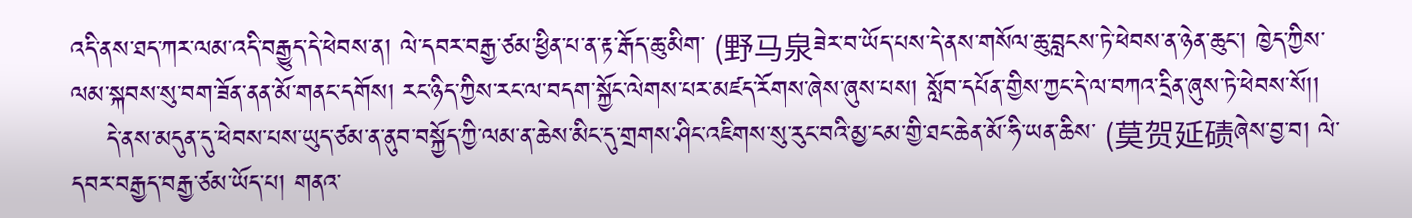འདི་ནས་ཐད་ཀར་ལམ་འདི་བརྒྱུད་དེ་ཕེབས་ན། ལེ་དབར་བརྒྱ་ཙམ་ཕྱིན་པ་ན་རྟ་རྒོད་ཆུ་མིག་ (野马泉ཟེར་བ་ཡོད་པས་དེ་ནས་གསོལ་ཆུ་བླངས་ཏེ་ཕེབས་ན་ཉེན་ཆུང་། ཁྱེད་ཀྱིས་ལམ་སྐབས་སུ་བག་ཟོན་ནན་མོ་གནང་དགོས། རང་ཉིད་ཀྱིས་རང་ལ་བདག་སྐྱོང་ལེགས་པར་མཛད་རོགས་ཞེས་ཞུས་པས། སློབ་དཔོན་གྱིས་ཀྱང་དེ་ལ་བཀའ་དྲིན་ཞུས་ཏེ་ཕེབས་སོ།།
    དེ་ནས་མདུན་དུ་ཕེབས་པས་ཡུད་ཙམ་ན་ནུབ་བསྐྱོད་ཀྱི་ལམ་ན་ཆེས་མིང་དུ་གྲགས་ཤིང་འཇིགས་སུ་རུང་བའི་མྱ་ངམ་གྱི་ཐང་ཆེན་མོ་ཧི་ཡན་ཆིས་ (莫贺延碛ཞེས་བྱ་བ། ལེ་དབར་བརྒྱད་བརྒྱ་ཙམ་ཡོད་པ། གནའ་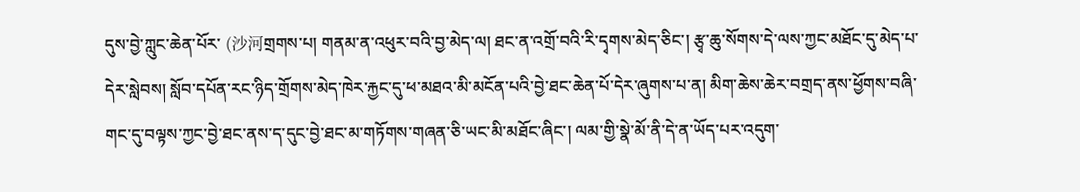དུས་བྱེ་ཀླུང་ཆེན་པོར་ (沙河གྲགས་པ། གནམ་ན་འཕུར་བའི་བྱ་མེད་ལ། ཐང་ན་འགྲོ་བའི་རི་དྭགས་མེད་ཅིང་། རྩྭ་ཆུ་སོགས་དེ་ལས་ཀྱང་མཐོང་དུ་མེད་པ་དེར་སླེབས། སློབ་དཔོན་རང་ཉིད་གྲོགས་མེད་ཁེར་རྐྱང་དུ་ཕ་མཐའ་མི་མངོན་པའི་བྱེ་ཐང་ཆེན་པོ་དེར་ཞུགས་པ་ན། མིག་ཆེས་ཆེར་བགྲད་ནས་ཕྱོགས་བཞི་གང་དུ་བལྟས་ཀྱང་བྱེ་ཐང་ནས་ད་དུང་བྱེ་ཐང་མ་གཏོགས་གཞན་ཅི་ཡང་མི་མཐོང་ཞིང་། ལམ་གྱི་སྣེ་མོ་ནི་དེ་ན་ཡོད་པར་འདུག་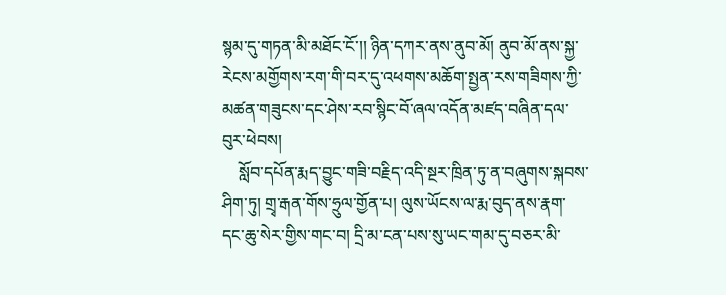སྙམ་དུ་གཏན་མི་མཐོང་ངོ་།། ཉིན་དཀར་ནས་ནུབ་མོ། ནུབ་མོ་ནས་སྐྱ་རེངས་མགྱོགས་རག་གི་བར་དུ་འཕགས་མཆོག་སྤྱན་རས་གཟིགས་ཀྱི་མཚན་གཟུངས་དང་ཤེས་རབ་སྙིང་བོ་ཞལ་འདོན་མཛད་བཞིན་དལ་བུར་ཕེབས།
    སློབ་དཔོན་རྨད་བྱུང་གཟི་བརྗིད་འདི་སྔར་ཁྲིན་ཏུ་ན་བཞུགས་སྐབས་ཤིག་ཏུ། གྲྭ་རྒན་གོས་ཧྲུལ་གྱོན་པ། ལུས་ཡོངས་ལ་རྨ་བུད་ནས་རྣག་དང་ཆུ་སེར་གྱིས་གང་བ། དྲི་མ་ངན་པས་སུ་ཡང་གམ་དུ་བཅར་མི་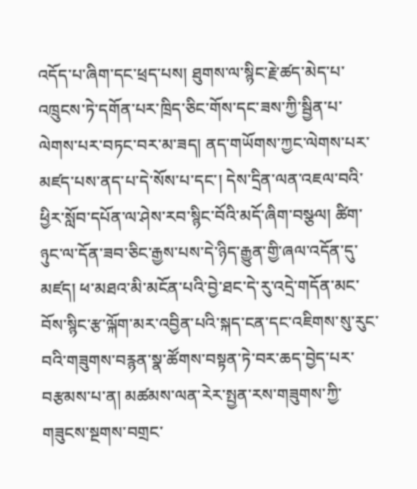འདོད་པ་ཞིག་དང་ཕྲད་པས། ཐུགས་ལ་སྙིང་རྗེ་ཚད་མེད་པ་འཁྲུངས་ཏེ་དགོན་པར་ཁྲིད་ཅིང་གོས་དང་ཟས་ཀྱི་སྦྱིན་པ་ལེགས་པར་བཏང་བར་མ་ཟད། ནད་གཡོགས་ཀྱང་ལེགས་པར་མཛད་པས་ནད་པ་དེ་སོས་པ་དང་། དེས་དྲིན་ལན་འཇལ་བའི་ཕྱིར་སློབ་དཔོན་ལ་ཤེས་རབ་སྙིང་བོའི་མདོ་ཞིག་བསྩལ། ཚིག་ཉུང་ལ་དོན་ཟབ་ཅིང་རྒྱས་པས་དེ་ཉིད་རྒྱུན་གྱི་ཞལ་འདོན་དུ་མཛད། ཕ་མཐའ་མི་མངོན་པའི་བྱེ་ཐང་དེ་རུ་འདྲེ་གདོན་མང་བོས་སྙིང་རྩ་ལྐོག་མར་འབྱིན་པའི་སྐད་ངན་དང་འཇིགས་སུ་རུང་བའི་གཟུགས་བརྙན་སྣ་ཚོགས་བསྟན་ཏེ་བར་ཆད་བྱེད་པར་བརྩམས་པ་ན། མཚམས་ལན་རེར་སྤྱན་རས་གཟུགས་ཀྱི་གཟུངས་སྔགས་བགྲང་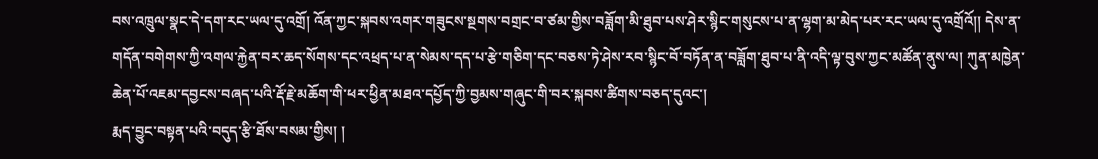བས་འཁྲུལ་སྣང་དེ་དག་རང་ཡལ་དུ་འགྲོ། འོན་ཀྱང་སྐབས་འགར་གཟུངས་སྔགས་བགྲང་བ་ཙམ་གྱིས་བཟློག་མི་ཐུབ་པས་ཤེར་སྙིང་གསུངས་པ་ན་ལྷག་མ་མེད་པར་རང་ཡལ་དུ་འགྲོའོ།། དེས་ན་གདོན་བགེགས་ཀྱི་འགལ་རྐྱེན་བར་ཆད་སོགས་དང་འཕྲད་པ་ན་སེམས་དད་པ་རྩེ་གཅིག་དང་བཅས་ཏེ་ཤེས་རབ་སྙིང་བོ་བཏོན་ན་བཟློག་ཐུབ་པ་ནི་འདི་ལྟ་བུས་ཀྱང་མཚོན་ནུས་ལ། ཀུན་མཁྱེན་ཆེན་པོ་འཇམ་དབྱངས་བཞད་པའི་རྡོ་རྗེ་མཆོག་གི་ཕར་ཕྱིན་མཐའ་དཔྱོད་ཀྱི་བྱམས་གཞུང་གི་བར་སྐབས་ཚིགས་བཅད་དུའང་།
རྨད་བྱུང་བསྟན་པའི་བདུད་རྩི་ཐོས་བསམ་གྱིས། །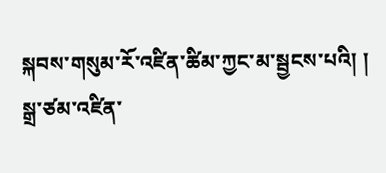སྐབས་གསུམ་རོ་འཛིན་ཚིམ་ཀྱང་མ་སྦྱངས་པའི། །
སྒྲ་ཙམ་འཛིན་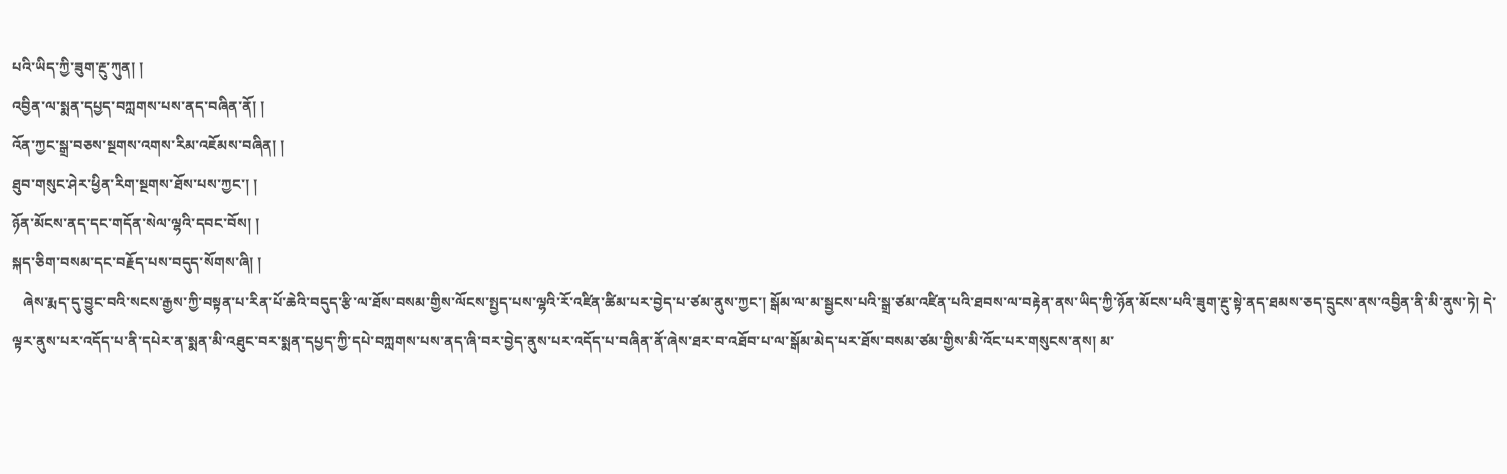པའི་ཡིད་ཀྱི་ཟུག་རྔུ་ཀུན། །
འབྱིན་ལ་སྨན་དཔྱད་བཀླགས་པས་ནད་བཞིན་ནོ། །
འོན་ཀྱང་སྒྲ་བཅས་སྔགས་འགས་རིམ་འཇོམས་བཞིན། །
ཐུབ་གསུང་ཤེར་ཕྱིན་རིག་སྔགས་ཐོས་པས་ཀྱང་། །
ཉོན་མོངས་ནད་དང་གདོན་སེལ་ལྷའི་དབང་བོས། །
སྐད་ཅིག་བསམ་དང་བརྗོད་པས་བདུད་སོགས་ཞི། །
   ཞེས་རྨད་དུ་བྱུང་བའི་སངས་རྒྱས་ཀྱི་བསྟན་པ་རིན་པོ་ཆེའི་བདུད་རྩི་ལ་ཐོས་བསམ་གྱིས་ལོངས་སྤྱད་པས་ལྷའི་རོ་འཛིན་ཚིམ་པར་བྱེད་པ་ཙམ་ནུས་ཀྱང་། སྒོམ་ལ་མ་སྦྱངས་པའི་སྒྲ་ཙམ་འཛིན་པའི་ཐབས་ལ་བརྟེན་ནས་ཡིད་ཀྱི་ཉོན་མོངས་པའི་ཟུག་རྔུ་སྟེ་ནད་ཐམས་ཅད་དྲུངས་ནས་འབྱིན་ནི་མི་ནུས་ཏེ། དེ་ལྟར་ནུས་པར་འདོད་པ་ནི་དཔེར་ན་སྨན་མི་འཐུང་བར་སྨན་དཔྱད་ཀྱི་དཔེ་བཀླགས་པས་ནད་ཞི་བར་བྱེད་ནུས་པར་འདོད་པ་བཞིན་ནོ་ཞེས་ཐར་བ་འཐོབ་པ་ལ་སྒོམ་མེད་པར་ཐོས་བསམ་ཙམ་གྱིས་མི་འོང་པར་གསུངས་ནས། མ་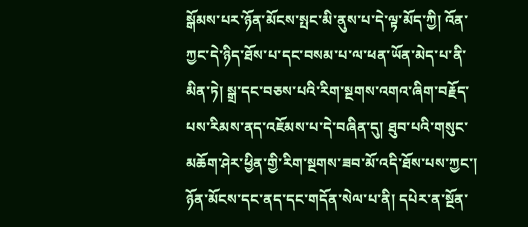སྒོམས་པར་ཉོན་མོངས་སྤང་མི་ནུས་པ་དེ་ལྟ་མོད་ཀྱི། འོན་ཀྱང་དེ་ཉིད་ཐོས་པ་དང་བསམ་པ་ལ་ཕན་ཡོན་མེད་པ་ནི་མིན་ཏེ། སྒྲ་དང་བཅས་པའི་རིག་སྔགས་འགའ་ཞིག་བརྗོད་པས་རིམས་ནད་འཇོམས་པ་དེ་བཞིན་དུ། ཐུབ་པའི་གསུང་མཆོག་ཤེར་ཕྱིན་གྱི་རིག་སྔགས་ཟབ་མོ་འདི་ཐོས་པས་ཀྱང་། ཉོན་མོངས་དང་ནད་དང་གདོན་སེལ་པ་ནི། དཔེར་ན་སྔོན་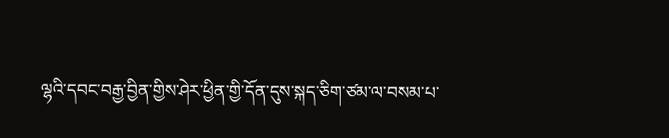ལྷའི་དབང་བརྒྱ་བྱིན་གྱིས་ཤེར་ཕྱིན་གྱི་དོན་དུས་སྐད་ཅིག་ཙམ་ལ་བསམ་པ་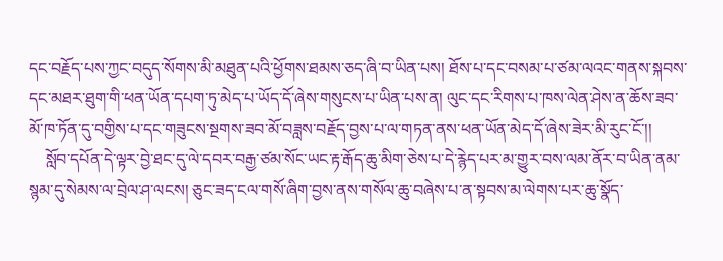དང་བརྗོད་པས་ཀྱང་བདུད་སོགས་མི་མཐུན་པའི་ཕྱོགས་ཐམས་ཅད་ཞི་བ་ཡིན་པས། ཐོས་པ་དང་བསམ་པ་ཙམ་ལའང་གནས་སྐབས་དང་མཐར་ཐུག་གི་ཕན་ཡོན་དཔག་ཏུ་མེད་པ་ཡོད་དོ་ཞེས་གསུངས་པ་ཡིན་པས་ན། ལུང་དང་རིགས་པ་ཁས་ལེན་ཤེས་ན་ཆོས་ཟབ་མོ་ཁ་ཏོན་དུ་བགྱིས་པ་དང་གཟུངས་སྔགས་ཟབ་མོ་བཟླས་བརྗོད་བྱས་པ་ལ་གཏན་ནས་ཕན་ཡོན་མེད་དོ་ཞེས་ཟེར་མི་རུང་ངོ་།།
    སློབ་དཔོན་དེ་ལྟར་བྱེ་ཐང་དུ་ལེ་དབར་བརྒྱ་ཙམ་སོང་ཡང་རྟ་རྒོད་ཆུ་མིག་ཅེས་པ་དེ་རྙེད་པར་མ་གྱུར་བས་ལམ་ནོར་བ་ཡིན་ནམ་སྙམ་དུ་སེམས་ལ་བྲེལ་ཤ་ལངས། ཅུང་ཟད་ངལ་གསོ་ཞིག་བྱས་ནས་གསོལ་ཆུ་བཞེས་པ་ན་སྟབས་མ་ལེགས་པར་ཆུ་སྣོད་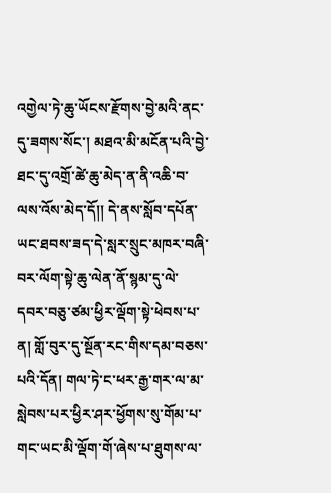འགྱེལ་ཏེ་ཆུ་ཡོངས་རྫོགས་བྱེ་མའི་ནང་དུ་ཟགས་སོང་། མཐའ་མི་མངོན་པའི་བྱེ་ཐང་དུ་འགྲོ་ཚེ་ཆུ་མེད་ན་ནི་འཆི་བ་ལས་འོས་མེད་དོ།། དེ་ནས་སློབ་དཔོན་ཡང་ཐབས་ཟད་དེ་སླར་སྲུང་མཁར་བཞི་བར་ལོག་སྟེ་ཆུ་ལེན་ནོ་སྙམ་དུ་ལེ་དབར་བཅུ་ཙམ་ཕྱིར་ལྡོག་སྟེ་ཕེབས་པ་ན། གློ་བུར་དུ་སྔོན་རང་གིས་དམ་བཅས་པའི་དོན། གལ་ཏེ་ང་ཕར་རྒྱ་གར་ལ་མ་སླེབས་པར་ཕྱིར་ཤར་ཕྱོགས་སུ་གོམ་པ་གང་ཡང་མི་ལྡོག་གོ་ཞེས་པ་ཐུགས་ལ་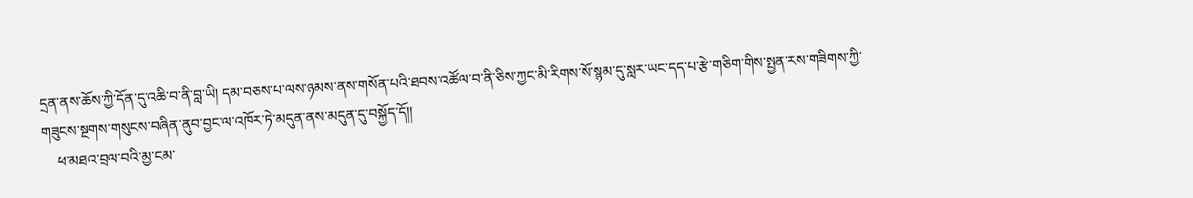དྲན་ནས་ཆོས་ཀྱི་དོན་དུ་འཆི་བ་ནི་བླ་ཡི། དམ་བཅས་པ་ལས་ཉམས་ནས་གསོན་པའི་ཐབས་འཚོལ་བ་ནི་ཅིས་ཀྱང་མི་རིགས་སོ་སྙམ་དུ་སླར་ཡང་དད་པ་རྩེ་གཅིག་གིས་སྤྱན་རས་གཟིགས་ཀྱི་གཟུངས་སྔགས་གསུངས་བཞིན་ནུབ་བྱང་ལ་འཁོར་ཏེ་མདུན་ནས་མདུན་དུ་བསྐྱོད་དོ།།
    ཕ་མཐའ་བྲལ་བའི་མྱ་ངམ་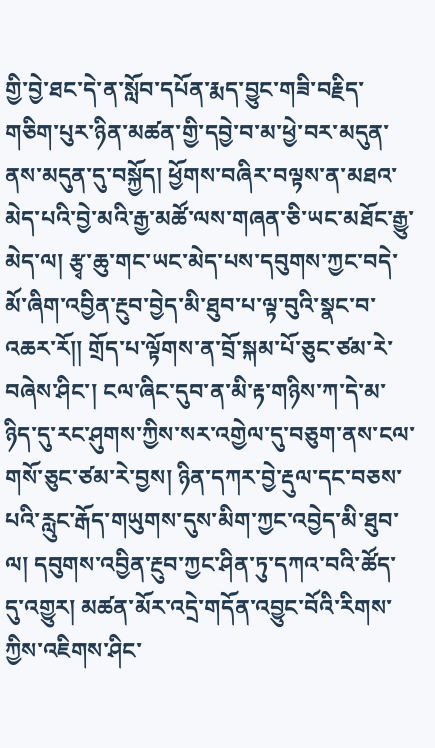གྱི་བྱེ་ཐང་དེ་ན་སློབ་དཔོན་རྨད་བྱུང་གཟི་བརྗིད་གཅིག་པུར་ཉིན་མཚན་གྱི་དབྱེ་བ་མ་ཕྱེ་བར་མདུན་ནས་མདུན་དུ་བསྐྱོད། ཕྱོགས་བཞིར་བལྟས་ན་མཐའ་མེད་པའི་བྱེ་མའི་རྒྱ་མཚོ་ལས་གཞན་ཅི་ཡང་མཐོང་རྒྱུ་མེད་ལ། རྩྭ་ཆུ་གང་ཡང་མེད་པས་དབུགས་ཀྱང་བདེ་མོ་ཞིག་འབྱིན་རྔུབ་བྱེད་མི་ཐུབ་པ་ལྟ་བུའི་སྣང་བ་འཆར་རོ།། གྲོད་པ་ལྟོགས་ན་བྲོ་སྐམ་པོ་ཅུང་ཙམ་རེ་བཞེས་ཤིང་། ངལ་ཞིང་དུབ་ན་མི་རྟ་གཉིས་ཀ་དེ་མ་ཉིད་དུ་རང་ཤུགས་ཀྱིས་སར་འགྱེལ་དུ་བཅུག་ནས་ངལ་གསོ་ཅུང་ཙམ་རེ་བྱས། ཉིན་དཀར་བྱེ་རྡུལ་དང་བཅས་པའི་རླུང་རྒོད་གཡུགས་དུས་མིག་ཀྱང་འབྱེད་མི་ཐུབ་ལ། དབུགས་འབྱིན་རྔུབ་ཀྱང་ཤིན་ཏུ་དཀའ་བའི་ཚོད་དུ་འགྱུར། མཚན་མོར་འདྲེ་གདོན་འབྱུང་བོའི་རིགས་ཀྱིས་འཇིགས་ཤིང་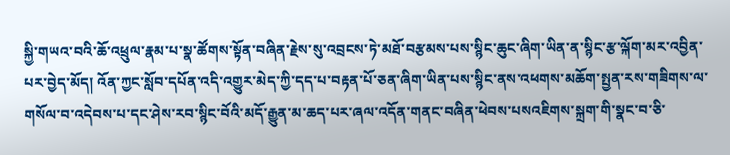སྐྱི་གཡའ་བའི་ཆོ་འཕྲུལ་རྣམ་པ་སྣ་ཚོགས་སྟོན་བཞིན་རྗེས་སུ་འབྲངས་ཏེ་མཐོ་བརྩམས་པས་སྙིང་ཆུང་ཞིག་ཡིན་ན་སྙིང་རྩ་ལྐོག་མར་འབྱིན་པར་བྱེད་མོད། འོན་ཀྱང་སློབ་དཔོན་འདི་འགྱུར་མེད་ཀྱི་དད་པ་བརྟན་པོ་ཅན་ཞིག་ཡིན་པས་སྙིང་ནས་འཕགས་མཆོག་སྤྱན་རས་གཟིགས་ལ་གསོལ་བ་འདེབས་པ་དང་ཤེས་རབ་སྙིང་བོའི་མདོ་རྒྱུན་མ་ཆད་པར་ཞལ་འདོན་གནང་བཞིན་ཕེབས་པསའཇིགས་སྐྲག་གི་སྣང་བ་ཅི་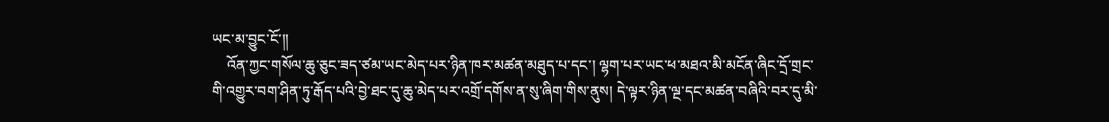ཡང་མ་བྱུང་ངོ་།།
    འོན་ཀྱང་གསོལ་ཆུ་ཅུང་ཟད་ཙམ་ཡང་མེད་པར་ཉིན་ཁར་མཚན་མཐུད་པ་དང་། ལྷག་པར་ཡང་ཕ་མཐའ་མི་མངོན་ཞིང་དྲོ་གྲང་གི་འགྱུར་བག་ཤིན་ཏུ་རྒོད་པའི་བྱེ་ཐང་དུ་ཆུ་མེད་པར་འགྲོ་དགོས་ན་སུ་ཞིག་གིས་ནུས། དེ་ལྟར་ཉིན་ལྔ་དང་མཚན་བཞིའི་བར་དུ་མི་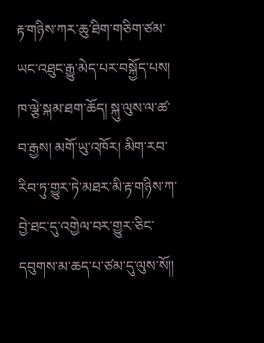རྟ་གཉིས་ཀར་ཆུ་ཐིག་གཅིག་ཙམ་ཡང་འཐུང་རྒྱུ་མེད་པར་བསྐྱོད་པས། ཁ་ལྕེ་སྐམ་ཐག་ཆོད། སྐུ་ལུས་ལ་ཚ་བ་རྒྱས། མགོ་ཡུ་འཁོར། མིག་རབ་རིབ་ཏུ་གྱུར་ཏེ་མཐར་མི་རྟ་གཉིས་ཀ་བྱེ་ཐང་དུ་འགྱེལ་བར་གྱུར་ཅིང་དབུགས་མ་ཆད་པ་ཙམ་དུ་ལུས་སོ།།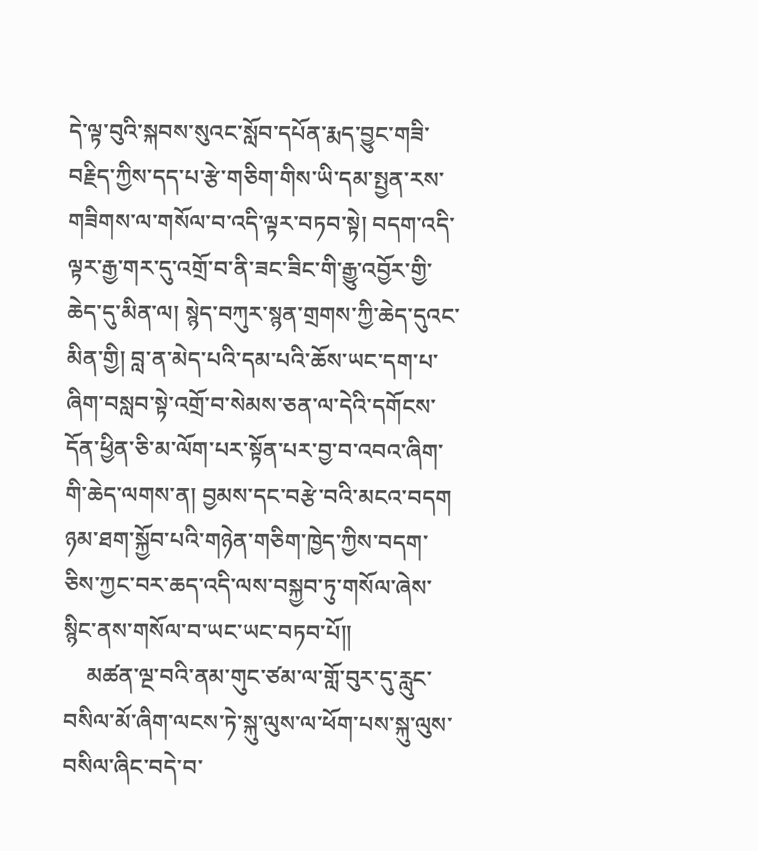དེ་ལྟ་བུའི་སྐབས་སུའང་སློབ་དཔོན་རྨད་བྱུང་གཟི་བརྗིད་ཀྱིས་དད་པ་རྩེ་གཅིག་གིས་ཡི་དམ་སྤྱན་རས་གཟིགས་ལ་གསོལ་བ་འདི་ལྟར་བཏབ་སྟེ། བདག་འདི་ལྟར་རྒྱ་གར་དུ་འགྲོ་བ་ནི་ཟང་ཟིང་གི་རྒྱུ་འབྱོར་གྱི་ཆེད་དུ་མིན་ལ། སྙེད་བཀུར་སྙན་གྲགས་ཀྱི་ཆེད་དུའང་མིན་གྱི། བླ་ན་མེད་པའི་དམ་པའི་ཆོས་ཡང་དག་པ་ཞིག་བསླབ་སྟེ་འགྲོ་བ་སེམས་ཅན་ལ་དེའི་དགོངས་དོན་ཕྱིན་ཅི་མ་ལོག་པར་སྟོན་པར་བྱ་བ་འབའ་ཞིག་གི་ཆེད་ལགས་ན། བྱམས་དང་བརྩེ་བའི་མངའ་བདག ཉམ་ཐག་སྐྱོབ་པའི་གཉེན་གཅིག་ཁྱེད་ཀྱིས་བདག་ཅིས་ཀྱང་བར་ཆད་འདི་ལས་བསྐྱབ་ཏུ་གསོལ་ཞེས་སྙིང་ནས་གསོལ་བ་ཡང་ཡང་བཏབ་པོ།།
    མཚན་ལྔ་བའི་ནམ་གུང་ཙམ་ལ་གློ་བུར་དུ་རླུང་བསིལ་མོ་ཞིག་ལངས་ཏེ་སྐུ་ལུས་ལ་ཕོག་པས་སྐུ་ལུས་བསིལ་ཞིང་བདེ་བ་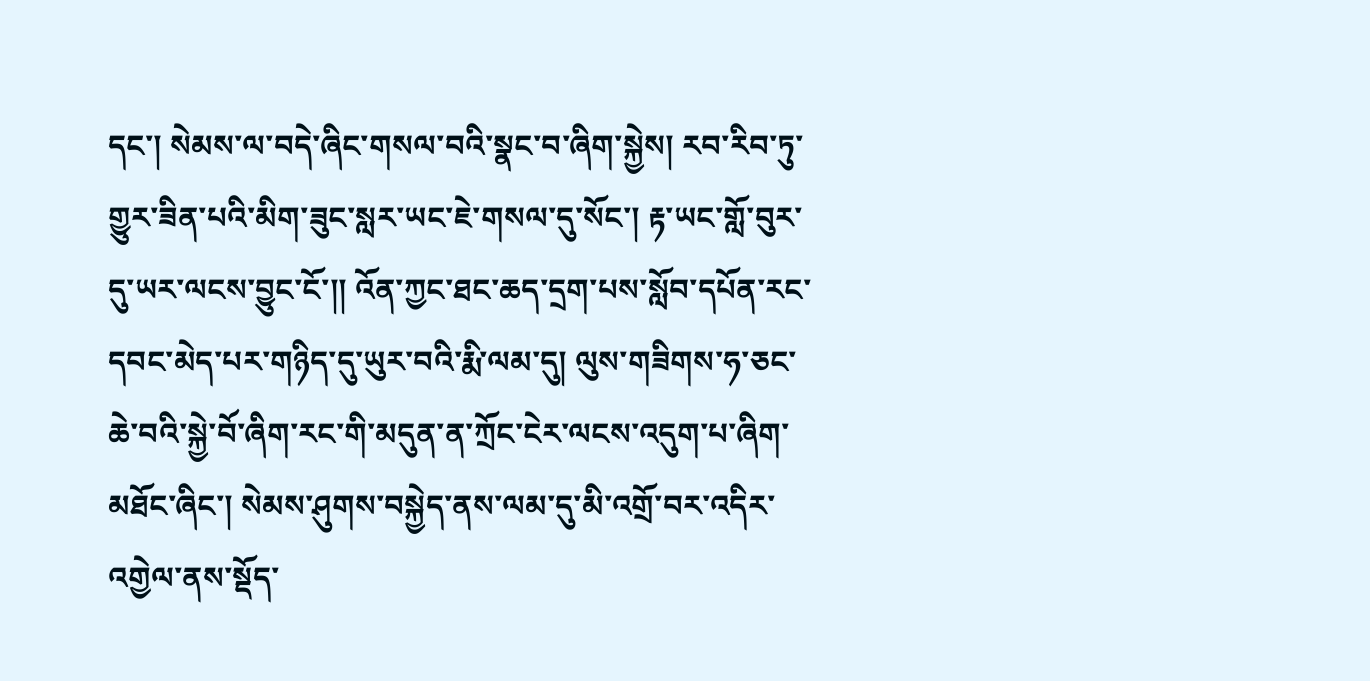དང་། སེམས་ལ་བདེ་ཞིང་གསལ་བའི་སྣང་བ་ཞིག་སྐྱེས། རབ་རིབ་ཏུ་གྱུར་ཟིན་པའི་མིག་ཟུང་སླར་ཡང་ཇེ་གསལ་དུ་སོང་། རྟ་ཡང་གློ་བུར་དུ་ཡར་ལངས་བྱུང་ངོ་།། འོན་ཀྱང་ཐང་ཆད་དྲག་པས་སློབ་དཔོན་རང་དབང་མེད་པར་གཉིད་དུ་ཡུར་བའི་རྨི་ལམ་དུ། ལུས་གཟིགས་ཧ་ཅང་ཆེ་བའི་སྐྱེ་བོ་ཞིག་རང་གི་མདུན་ན་ཀྲོང་ངེར་ལངས་འདུག་པ་ཞིག་མཐོང་ཞིང་། སེམས་ཤུགས་བསྐྱེད་ནས་ལམ་དུ་མི་འགྲོ་བར་འདིར་འགྱེལ་ནས་སྡོད་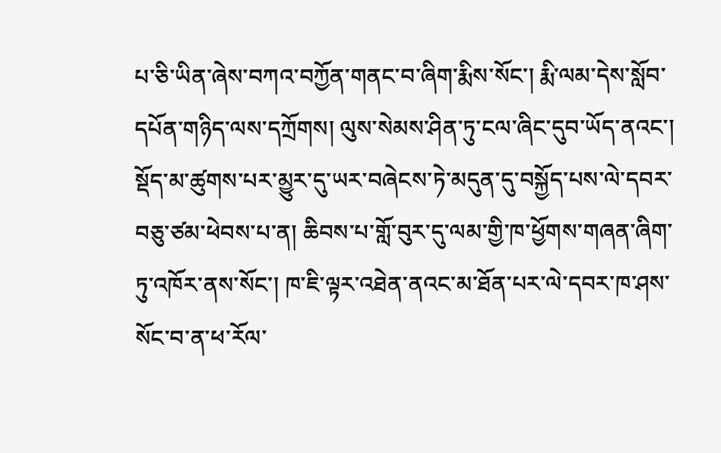པ་ཅི་ཡིན་ཞེས་བཀའ་བཀྱོན་གནང་བ་ཞིག་རྨིས་སོང་། རྨི་ལམ་དེས་སློབ་དཔོན་གཉིད་ལས་དཀྲོགས། ལུས་སེམས་ཤིན་ཏུ་ངལ་ཞིང་དུབ་ཡོད་ནའང་། སྡོད་མ་ཚུགས་པར་མྱུར་དུ་ཡར་བཞེངས་ཏེ་མདུན་དུ་བསྐྱོད་པས་ལེ་དབར་བཅུ་ཙམ་ཕེབས་པ་ན། ཆིབས་པ་གློ་བུར་དུ་ལམ་གྱི་ཁ་ཕྱོགས་གཞན་ཞིག་ཏུ་འཁོར་ནས་སོང་། ཁ་ཇི་ལྟར་འཐེན་ནའང་མ་ཐོན་པར་ལེ་དབར་ཁ་ཤས་སོང་བ་ན་ཕ་རོལ་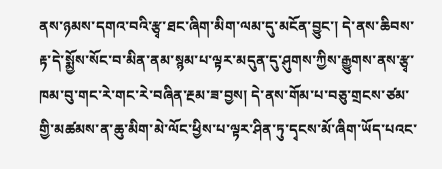ནས་ཉམས་དགའ་བའི་རྩྭ་ཐང་ཞིག་མིག་ལམ་དུ་མངོན་བྱུང་། དེ་ནས་ཆིབས་རྟ་དེ་སྨྱོས་སོང་བ་མིན་ནམ་སྙམ་པ་ལྟར་མདུན་དུ་ཤུགས་ཀྱིས་རྒྱུགས་ནས་རྩྭ་ཁམ་བུ་གང་རེ་གང་རེ་བཞིན་རྔམ་ཟ་བྱས། དེ་ནས་གོམ་པ་བཅུ་གྲངས་ཙམ་གྱི་མཚམས་ན་ཆུ་མིག་མེ་ལོང་ཕྱིས་པ་ལྟར་ཤིན་ཏུ་དྭངས་མོ་ཞིག་ཡོད་པའང་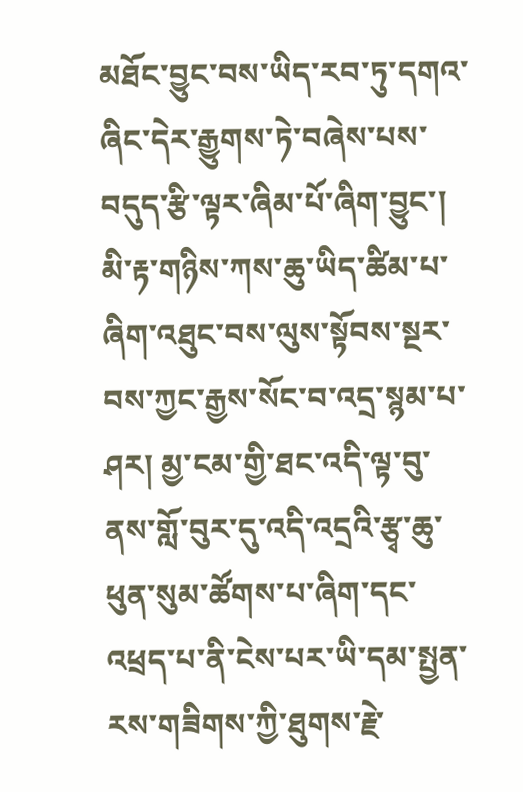མཐོང་བྱུང་བས་ཡིད་རབ་ཏུ་དགའ་ཞིང་དེར་རྒྱུགས་ཏེ་བཞེས་པས་བདུད་རྩི་ལྟར་ཞིམ་པོ་ཞིག་བྱུང་། མི་རྟ་གཉིས་ཀས་ཆུ་ཡིད་ཚིམ་པ་ཞིག་འཐུང་བས་ལུས་སྟོབས་སྔར་བས་ཀྱང་རྒྱས་སོང་བ་འདྲ་སྙམ་པ་ཤར། མྱ་ངམ་གྱི་ཐང་འདི་ལྟ་བུ་ནས་གློ་བུར་དུ་འདི་འདྲའི་རྩྭ་ཆུ་ཕུན་སུམ་ཚོགས་པ་ཞིག་དང་འཕྲད་པ་ནི་ངེས་པར་ཡི་དམ་སྤྱན་རས་གཟིགས་ཀྱི་ཐུགས་རྗེ་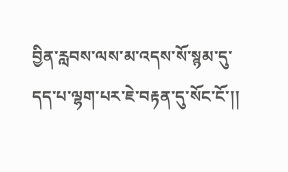བྱིན་རླབས་ལས་མ་འདས་སོ་སྙམ་དུ་དད་པ་ལྷག་པར་ཇེ་བརྟན་དུ་སོང་ངོ་།།